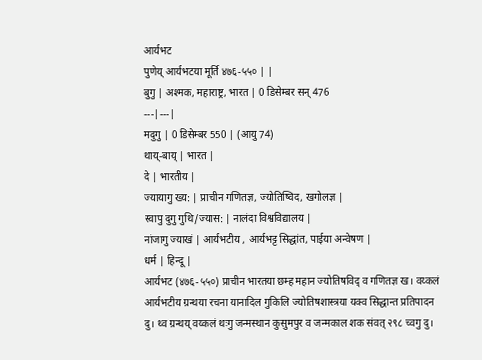आर्यभट
पुणेय् आर्यभटया मूर्ति ४७६-५५० | |
बुगु | अश्मक, महाराष्ट्र, भारत | 0 डिसेम्बर सन् 476
---|---|
मदुगु | 0 डिसेम्बर 550 | (आयु 74)
थाय्-बाय् | भारत |
दे | भारतीय |
ज्यायागु ख्य: | प्राचीन गणितज्ञ, ज्योतिष्विद, खगोलज्ञ |
स्वापु दुगु गुथि/ज्यास: | नालंदा विश्वविद्यालय |
नांजागु ज्याखं | आर्यभटीय , आर्यभट्ट सिद्धांत, पाईया अन्वेषण |
धर्म | हिन्दू |
आर्यभट (४७६-५५०) प्राचीन भारतया छम्ह महान ज्योतिषविद् व गणितज्ञ ख। वय्कलं आर्यभटीय ग्रन्थया रचना यानादिल गुकिलि ज्योतिषशास्त्रया यक्व सिद्धान्त प्रतिपादन दु। थ्व ग्रन्थय् वय्कलं थःगु जन्मस्थान कुसुमपुर व जन्मकाल शक संवत् २९८ च्वगु दु।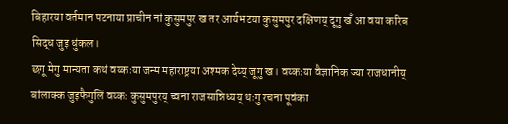बिहारया वर्तमान पटनाया प्राचीन नां कुसुमपुर ख तर आर्यभटया कुसुमपुर दक्षिणय् दूगु खँ आ वया करिब सिद्ध जुइ धुंकल।
छगू मेगु मान्यता कथं वय्कःया जन्म महाराष्ट्रया अश्मक देय्य् जूगु ख। वय्कःया वैज्ञानिक ज्या राजधानीय् बांलाक्क जुइफैगुलिं वय्कः कुसुमपुरय् च्वना राजसान्निध्यय् थःगु रचना पूवंका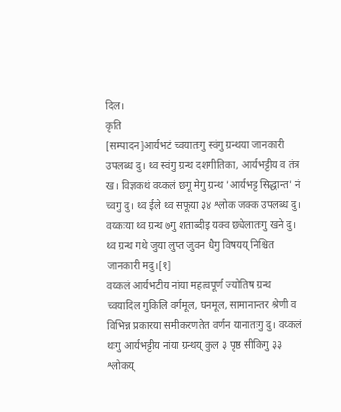दिल।
कृति
[सम्पादन]आर्यभटं च्वयातःगु स्वंगु ग्रन्थया जानकारी उपलब्ध दु। थ्व स्वंगु ग्रन्थ दशगीतिका, आर्यभट्टीय व तंत्र ख। विज्ञकथं वय्कलं छगू मेगु ग्रन्थ 'आर्यभट्ट सिद्धान्त' नं च्वगु दु। थ्व ईले थ्व सफूया ३४ श्लोक जक्क उपलब्ध दु। वय्कःया थ्व ग्रन्थ ७गु शताब्दीइ यक्व छ्येलातःगु खने दु। थ्व ग्रन्थ गथे जुया लुप्त जुवन धैगु विषयय् निश्चित जानकारी मदु।[१]
वय्कलं आर्यभटीय नांया महत्वपूर्ण ज्योतिष ग्रन्थ च्वयादिल गुकिलि वर्गमूल, घनमूल, सामानान्तर श्रेणी व विभिन्न प्रकारया समीकरणतेत वर्णन यानातःगु दु। वय्कलं थःगु आर्यभट्टीय नांया ग्रन्थय् कुल ३ पृष्ठ सीकिगु ३३ श्लोकय्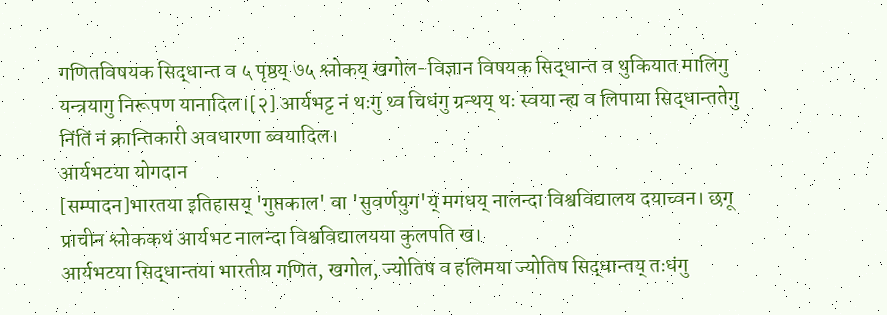गणितविषयक सिद्धान्त व ५ पृष्ठय् ७५ श्लोकय् खगोल-विज्ञान विषयक सिद्धान्त व थुकियात मालिगु यन्त्रयागु निरूपण यानादिल।[२] आर्यभट्ट नं थःगु थ्व चिधंगु ग्रन्थय् थः स्वया न्ह्य व लिपाया सिद्धान्ततेगु निंतिं नं क्रान्तिकारी अवधारणा ब्वयादिल।
आर्यभटया योगदान
[सम्पादन]भारतया इतिहासय् 'गुप्तकाल' वा 'सुवर्णयुग'य् मगधय् नालन्दा विश्वविद्यालय दयाच्वन। छगू प्राचीन श्लोककथं आर्यभट नालन्दा विश्वविद्यालयया कुलपति ख।
आर्यभटया सिद्धान्तया भारतीय गणित, खगोल, ज्योतिष व हलिमया ज्योतिष सिद्धान्तय् तःधंगु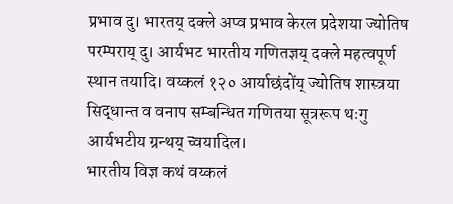प्रभाव दु। भारतय् दक्ले अप्व प्रभाव केरल प्रदेशया ज्योतिष परम्पराय् दु। आर्यभट भारतीय गणितज्ञय् दक्ले महत्वपूर्ण स्थान तयादि। वय्कलं १२० आर्याछंदोंय् ज्योतिष शास्त्रया सिद्धान्त व वनाप सम्बन्धित गणितया सूत्ररूप थःगु आर्यभटीय ग्रन्थय् च्वयादिल।
भारतीय विज्ञ कथं वय्कलं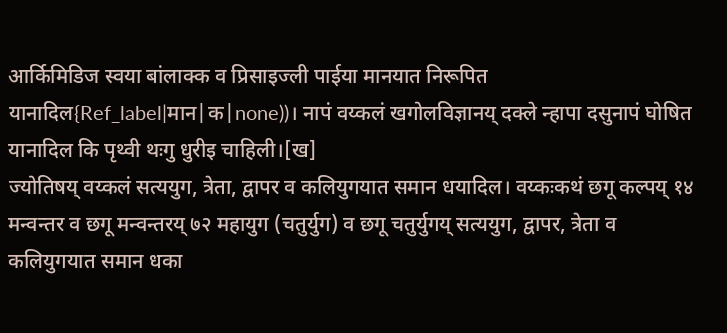आर्किमिडिज स्वया बांलाक्क व प्रिसाइज्ली पाईया मानयात निरूपित यानादिल{Ref_label|मान|क|none))। नापं वय्कलं खगोलविज्ञानय् दक्ले न्हापा दसुनापं घोषित यानादिल कि पृथ्वी थःगु धुरीइ चाहिली।[ख]
ज्योतिषय् वय्कलं सत्ययुग, त्रेता, द्वापर व कलियुगयात समान धयादिल। वय्कःकथं छगू कल्पय् १४ मन्वन्तर व छगू मन्वन्तरय् ७२ महायुग (चतुर्युग) व छगू चतुर्युगय् सत्ययुग, द्वापर, त्रेता व कलियुगयात समान धका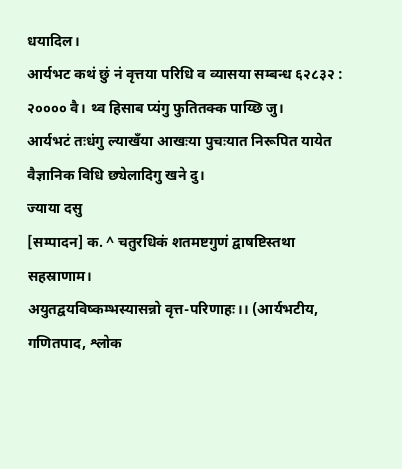धयादिल।
आर्यभट कथं छुं नं वृत्तया परिधि व व्यासया सम्बन्ध ६२८३२ : २०००० वै। थ्व हिसाब प्यंगु फुतितक्क पाय्छि जु।
आर्यभटं तःधंगु ल्याखँया आखःया पुचःयात निरूपित यायेत वैज्ञानिक विधि छ्येलादिगु खने दु।
ज्याया दसु
[सम्पादन] क. ^ चतुरधिकं शतमष्टगुणं द्वाषष्टिस्तथा सहस्राणाम।
अयुतद्वयविष्कम्भस्यासन्नो वृत्त-परिणाहः।। (आर्यभटीय, गणितपाद, श्लोक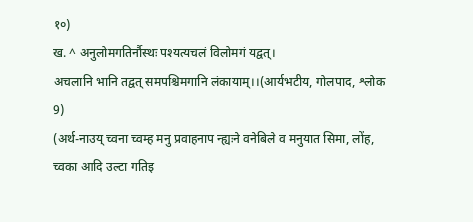१०)
ख. ^ अनुलोमगतिर्नौस्थः पश्यत्यचलं विलोमगं यद्वत्।
अचलानि भानि तद्वत् समपश्चिमगानि लंकायाम्।।(आर्यभटीय, गोलपाद, श्लोक 9)
(अर्थ-नाउय् च्वना च्वम्ह मनु प्रवाहनाप न्ह्यःने वनेबिले व मनुयात सिमा, लोंह, च्वका आदि उल्टा गतिइ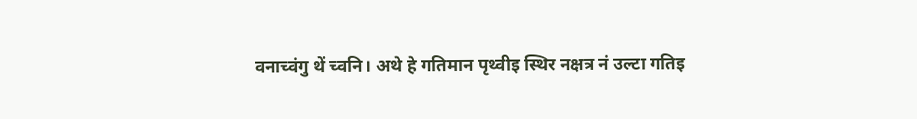वनाच्वंगु थें च्वनि। अथे हे गतिमान पृथ्वीइ स्थिर नक्षत्र नं उल्टा गतिइ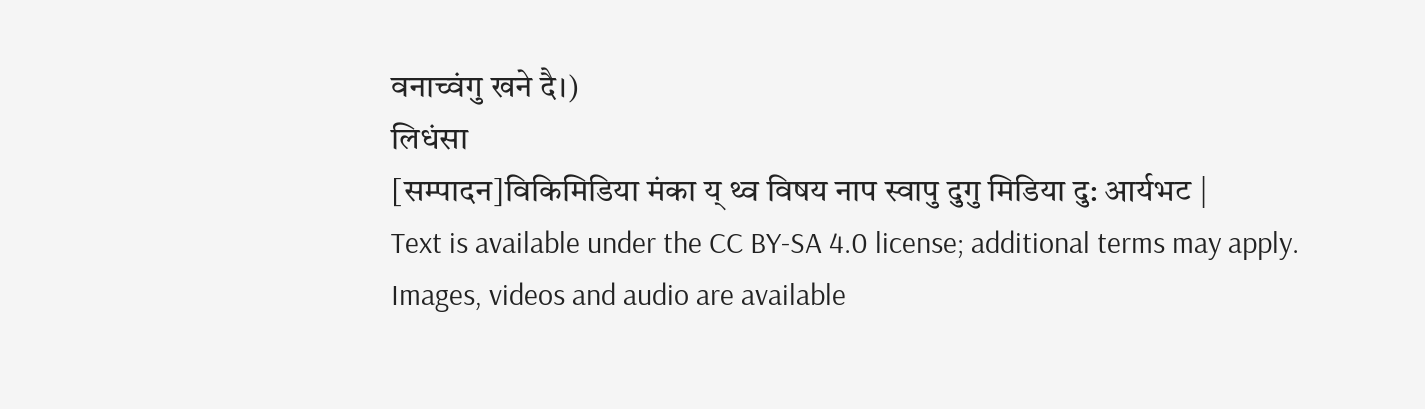वनाच्वंगु खने दै।)
लिधंसा
[सम्पादन]विकिमिडिया मंका य् थ्व विषय नाप स्वापु दुगु मिडिया दु: आर्यभट |
Text is available under the CC BY-SA 4.0 license; additional terms may apply.
Images, videos and audio are available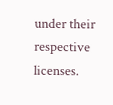under their respective licenses.